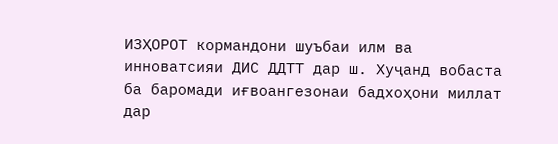ИЗҲОРОТ кормандони шуъбаи илм ва инноватсияи ДИС ДДТТ дар ш. Хуҷанд вобаста ба баромади иғвоангезонаи бадхоҳони миллат дар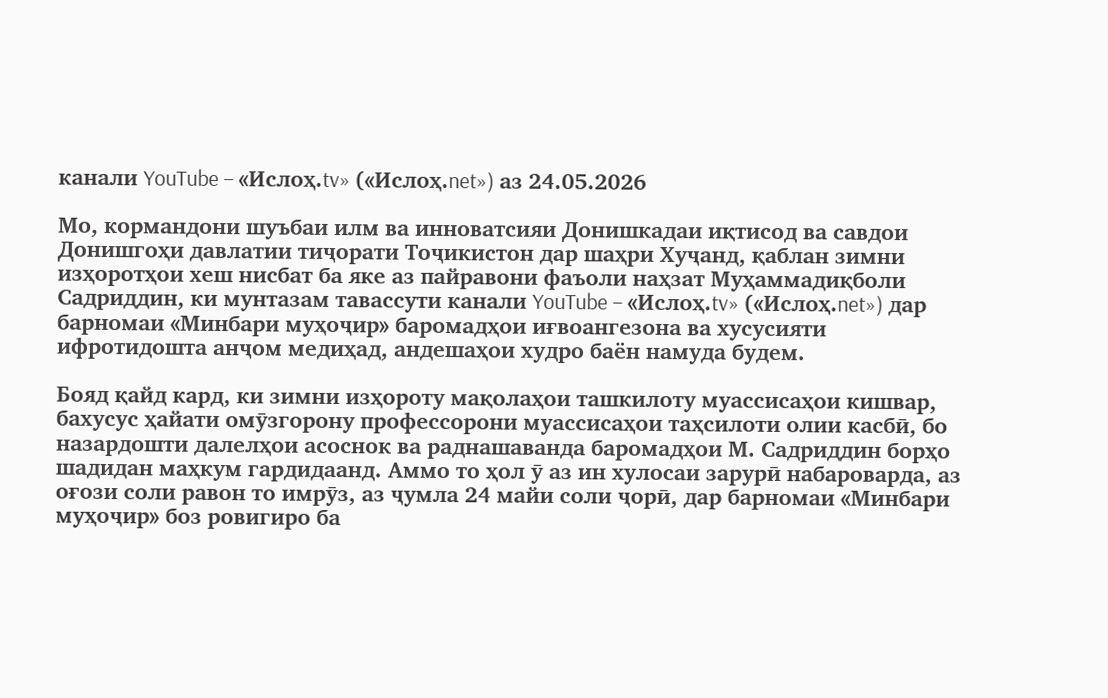канали YouTube – «Ислоҳ.tv» («Ислоҳ.net») аз 24.05.2026

Мо, кормандони шуъбаи илм ва инноватсияи Донишкадаи иқтисод ва савдои Донишгоҳи давлатии тиҷорати Тоҷикистон дар шаҳри Хуҷанд, қаблан зимни изҳоротҳои хеш нисбат ба яке аз пайравони фаъоли наҳзат Муҳаммадиқболи Садриддин, ки мунтазам тавассути канали YouTube – «Ислоҳ.tv» («Ислоҳ.net») дар барномаи «Минбари муҳоҷир» баромадҳои иғвоангезона ва хусусияти ифротидошта анҷом медиҳад, андешаҳои худро баён намуда будем.

Бояд қайд кард, ки зимни изҳороту мақолаҳои ташкилоту муассисаҳои кишвар, бахусус ҳайати омӯзгорону профессорони муассисаҳои таҳсилоти олии касбӣ, бо назардошти далелҳои асоснок ва раднашаванда баромадҳои М. Садриддин борҳо шадидан маҳкум гардидаанд. Аммо то ҳол ӯ аз ин хулосаи зарурӣ набароварда, аз оғози соли равон то имрӯз, аз ҷумла 24 майи соли ҷорӣ, дар барномаи «Минбари муҳоҷир» боз ровигиро ба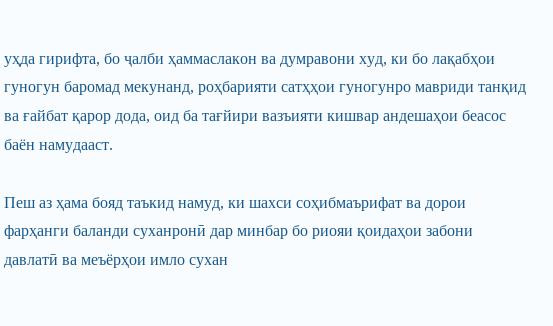уҳда гирифта, бо ҷалби ҳаммаслакон ва думравони худ, ки бо лақабҳои гуногун баромад мекунанд, роҳбарияти сатҳҳои гуногунро мавриди танқид ва ғайбат қарор дода, оид ба тағйири вазъияти кишвар андешаҳои беасос баён намудааст.

Пеш аз ҳама бояд таъкид намуд, ки шахси соҳибмаърифат ва дорои фарҳанги баланди суханронӣ дар минбар бо риояи қоидаҳои забони давлатӣ ва меъёрҳои имло сухан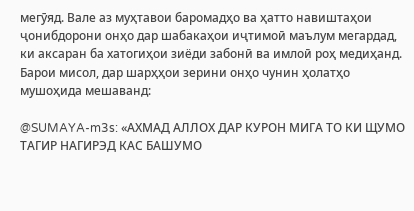мегӯяд. Вале аз муҳтавои баромадҳо ва ҳатто навиштаҳои ҷонибдорони онҳо дар шабакаҳои иҷтимоӣ маълум мегардад, ки аксаран ба хатогиҳои зиёди забонӣ ва имлоӣ роҳ медиҳанд. Барои мисол, дар шарҳҳои зерини онҳо чунин ҳолатҳо мушоҳида мешаванд:

@SUMAYA-m3s: «АХМАД АЛЛОХ ДАР КУРОН МИГА ТО КИ ЩУМО ТАГИР НАГИРЭД КАС БАШУМО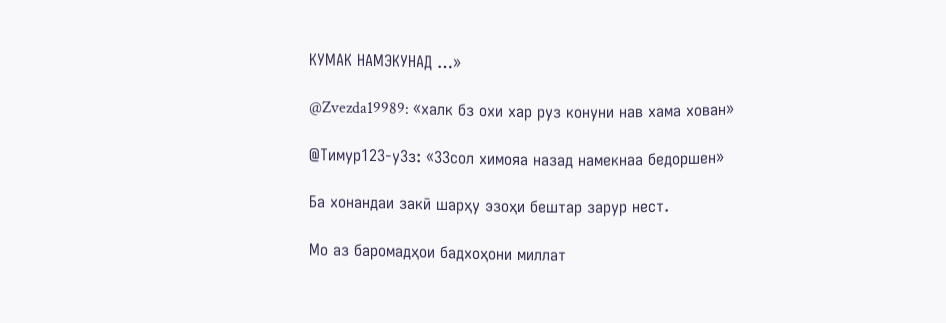КУМАК НАМЭКУНАД …»

@Zvezda19989: «халк бз охи хар руз конуни нав хама хован»

@Тимур123-у3з: «33сол химояа назад намекнаа бедоршен»

Ба хонандаи закӣ шарҳу эзоҳи бештар зарур нест.

Мо аз баромадҳои бадхоҳони миллат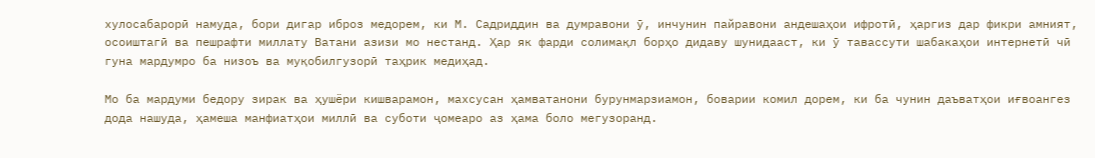хулосабарорӣ намуда, бори дигар иброз медорем, ки М. Садриддин ва думравони ӯ, инчунин пайравони андешаҳои ифротӣ, ҳаргиз дар фикри амният, осоиштагӣ ва пешрафти миллату Ватани азизи мо нестанд. Ҳар як фарди солимақл борҳо дидаву шунидааст, ки ӯ тавассути шабакаҳои интернетӣ чӣ гуна мардумро ба низоъ ва муқобилгузорӣ таҳрик медиҳад.

Мо ба мардуми бедору зирак ва ҳушёри кишварамон, махсусан ҳамватанони бурунмарзиамон, боварии комил дорем, ки ба чунин даъватҳои иғвоангез дода нашуда, ҳамеша манфиатҳои миллӣ ва суботи ҷомеаро аз ҳама боло мегузоранд.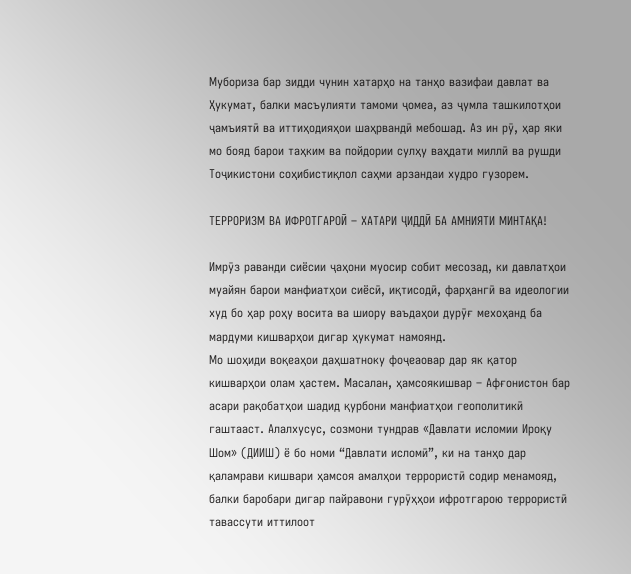Мубориза бар зидди чунин хатарҳо на танҳо вазифаи давлат ва Ҳукумат, балки масъулияти тамоми ҷомеа, аз ҷумла ташкилотҳои ҷамъиятӣ ва иттиҳодияҳои шаҳрвандӣ мебошад. Аз ин рӯ, ҳар яки мо бояд барои таҳким ва пойдории сулҳу ваҳдати миллӣ ва рушди Тоҷикистони соҳибистиқлол саҳми арзандаи худро гузорем.

ТЕРРОРИЗМ ВА ИФРОТГАРОӢ – ХАТАРИ ҶИДДӢ БА АМНИЯТИ МИНТАҚА!

Имрӯз раванди сиёсии ҷаҳони муосир собит месозад, ки давлатҳои муайян барои манфиатҳои сиёсӣ, иқтисодӣ, фарҳангӣ ва идеологии худ бо ҳар роҳу восита ва шиору ваъдаҳои дурӯғ мехоҳанд ба мардуми кишварҳои дигар ҳукумат намоянд.
Мо шоҳиди воқеаҳои даҳшатноку фоҷеаовар дар як қатор кишварҳои олам ҳастем. Масалан, ҳамсоякишвар – Афғонистон бар асари рақобатҳои шадид қурбони манфиатҳои геополитикӣ гаштааст. Алалхусус, созмони тундрав «Давлати исломии Ироқу Шом» (ДИИШ) ё бо номи “Давлати исломӣ”, ки на танҳо дар қаламрави кишвари ҳамсоя амалҳои террористӣ содир менамояд, балки баробари дигар пайравони гурӯҳҳои ифротгарою террористӣ тавассути иттилоот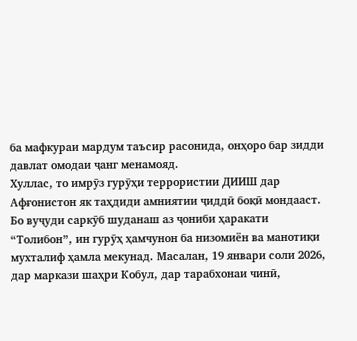ба мафкураи мардум таъсир расонида, онҳоро бар зидди давлат омодаи ҷанг менамояд.
Хуллас, то имрӯз гурӯҳи террористии ДИИШ дар Афғонистон як таҳдиди амниятии ҷиддӣ боқӣ мондааст. Бо вуҷуди саркӯб шуданаш аз ҷониби ҳаракати “Толибон”, ин гурӯҳ ҳамчунон ба низомиён ва манотиқи мухталиф ҳамла мекунад. Масалан, 19 январи соли 2026, дар маркази шаҳри Кобул, дар тарабхонаи чинӣ,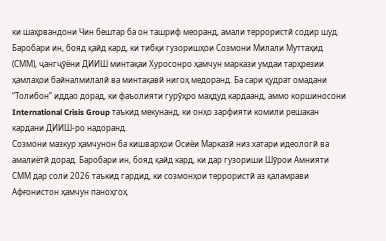ки шаҳрвандони Чин бештар ба он ташриф меоранд, амали террористӣ содир шуд.
Баробари ин, бояд қайд кард, ки тибқи гузоришҳои Созмони Милали Муттаҳид (СММ), ҷангҷӯёни ДИИШ минтақаи Хуросонро ҳамчун маркази умдаи тарҳрезии ҳамлаҳои байналмилалӣ ва минтақавӣ нигоҳ медоранд. Ба сари қудрат омадани “Толибон” иддао дорад, ки фаъолияти гурӯҳро маҳдуд кардаанд, аммо коршиносони International Crisis Group таъкид мекунанд, ки онҳо зарфияти комили решакан кардани ДИИШ-ро надоранд.
Созмони мазкур ҳамчунон ба кишварҳои Осиёи Марказӣ низ хатари идеологӣ ва амалиётӣ дорад. Баробари ин, бояд қайд кард, ки дар гузориши Шӯрои Амнияти СММ дар соли 2026 таъкид гардид, ки созмонҳои террористӣ аз қаламрави Афғонистон ҳамчун паноҳгоҳ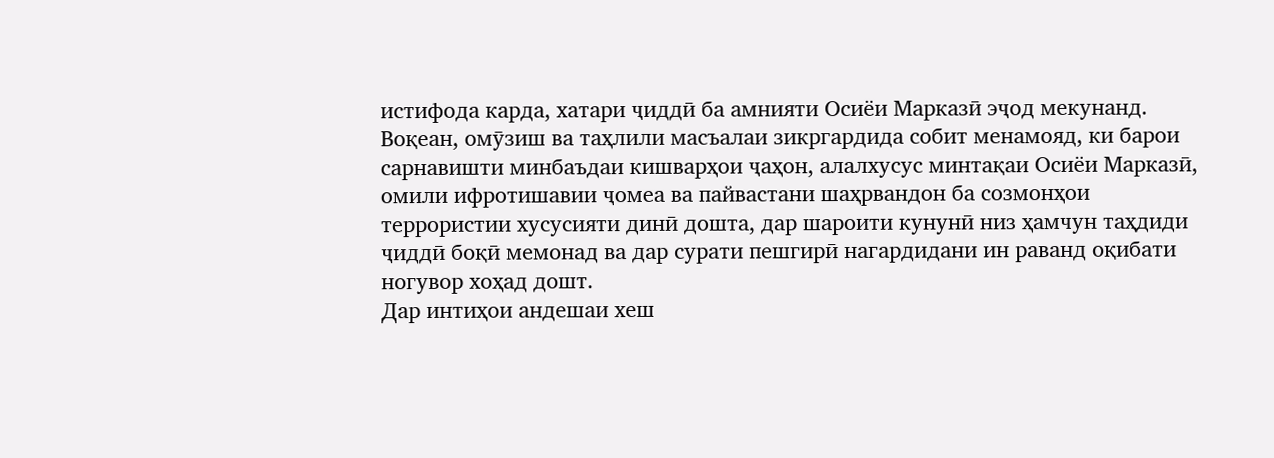истифода карда, хатари ҷиддӣ ба амнияти Осиёи Марказӣ эҷод мекунанд.
Воқеан, омӯзиш ва таҳлили масъалаи зикргардида собит менамояд, ки барои сарнавишти минбаъдаи кишварҳои ҷаҳон, алалхусус минтақаи Осиёи Марказӣ, омили ифротишавии ҷомеа ва пайвастани шаҳрвандон ба созмонҳои террористии хусусияти динӣ дошта, дар шароити кунунӣ низ ҳамчун таҳдиди ҷиддӣ боқӣ мемонад ва дар сурати пешгирӣ нагардидани ин раванд оқибати ногувор хоҳад дошт.
Дар интиҳои андешаи хеш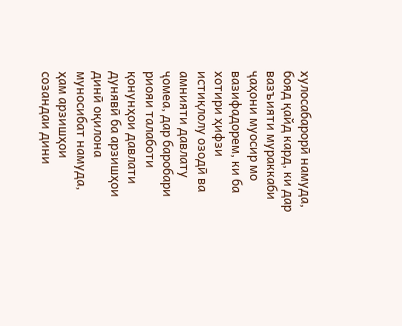хулосабарорӣ намуда, бояд қайд кард, ки дар вазъияти мураккаби ҷаҳони муосир мо вазифадорем, ки ба хотири ҳифзи истиқлолу озодӣ ва амнияти давлату ҷомеа, дар баробари риояи талаботи қонунҳои давлати дунявӣ ба арзишҳои динӣ оқилона муносибат намуда, ҳам арзишҳои созандаи дини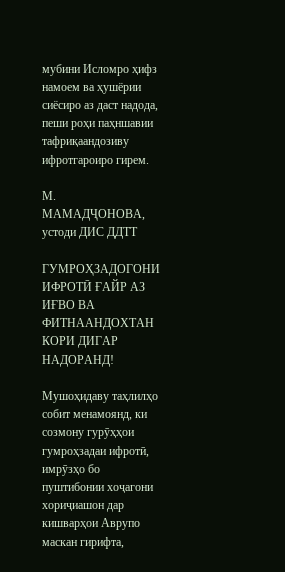мубини Исломро ҳифз намоем ва ҳушёрии сиёсиро аз даст надода, пеши роҳи паҳншавии тафриқаандозиву ифротгароиро гирем.

М. МАМАДҶОНОВА,
устоди ДИС ДДТТ

ГУМРОҲЗАДОГОНИ ИФРОТӢ ҒАЙР АЗ ИҒВО ВА ФИТНААНДОХТАН КОРИ ДИГАР НАДОРАНД!

Мушоҳидаву таҳлилҳо собит менамоянд, ки созмону гурӯҳҳои гумроҳзадаи ифротӣ, имрӯзҳо бо пуштибонии хоҷагони хориҷиашон дар кишварҳои Аврупо маскан гирифта,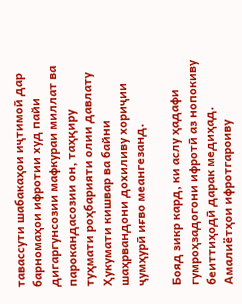тавассути шабакаҳои иҷтимоӣ дар барномаҳои ифротии худ пайи дигаргунсозии мафкураи миллат ва парокандасозии он, таҳқиру туҳмати роҳбарияти олии давлату Ҳукумати кишвар ва байни шаҳрвандони дохиливу хориҷии ҷумҳурӣ иғво меангезанд.

Бояд зикр кард, ки аслу ҳадафи гумроҳзадогони ифротӣ аз нопокиву беиттиҳодӣ дарак медиҳад. Амалиётҳои ифротгароиву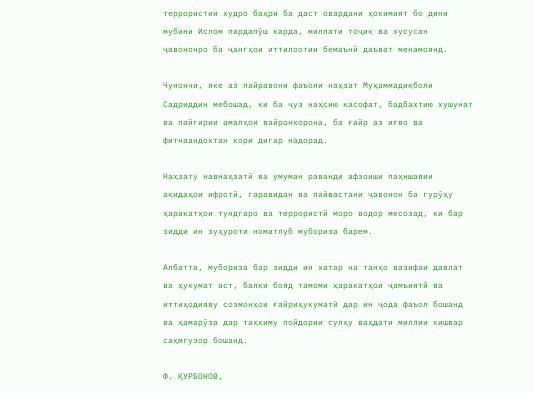террористии худро баҳри ба даст овардани ҳокимият бо дини мубини Ислом пардапӯш карда, миллати тоҷик ва хусусан ҷавононро ба ҷангҳои иттилоотии бемаънӣ даъват менамоянд.

Чунончи, яке аз пайравони фаъоли наҳзат Муҳаммадиқболи Садриддин мебошад, ки ба ҷуз наҳсию касофат, бадбахтию хушунат ва пайгирии амалҳои вайронкорона, ба ғайр аз иғво ва фитнаандохтан кори дигар надорад.

Наҳзату навнаҳзатӣ ва умуман раванди афзоиши паҳншавии ақидаҳои ифротӣ, гаравидан ва пайвастани ҷавонон ба гурӯҳу ҳаракатҳои тундгаро ва террористӣ моро водор месозад, ки бар зидди ин зуҳуроти номатлуб мубориза барем.

Албатта, мубориза бар зидди ин хатар на танҳо вазифаи давлат ва ҳукумат аст, балки бояд тамоми ҳаракатҳои ҷамъиятӣ ва иттиҳодияву созмонҳои ғайриҳукуматӣ дар ин ҷода фаъол бошанд ва ҳамарӯза дар таҳкиму пойдории сулҳу ваҳдати миллии кишвар саҳмгузор бошанд.

Ф. ҚУРБОНОВ,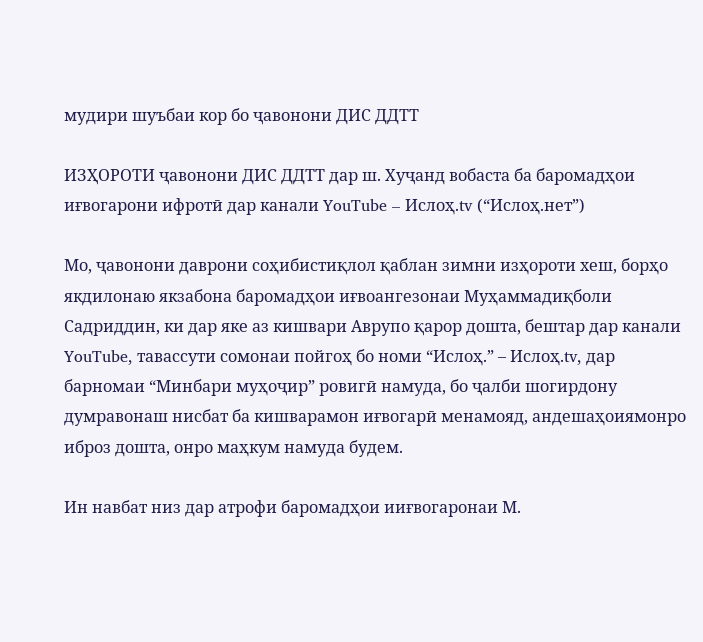мудири шуъбаи кор бо ҷавонони ДИС ДДТТ

ИЗҲОРОТИ ҷавонони ДИС ДДТТ дар ш. Хуҷанд вобаста ба баромадҳои иғвогарони ифротӣ дар канали YouTube – Ислоҳ.tv (“Ислоҳ.нет”)

Мо, ҷавонони даврони соҳибистиқлол қаблан зимни изҳороти хеш, борҳо якдилонаю якзабона баромадҳои иғвоангезонаи Муҳаммадиқболи Садриддин, ки дар яке аз кишвари Аврупо қарор дошта, бештар дар канали YouTube, тавассути сомонаи пойгоҳ бо номи “Ислоҳ.” – Ислоҳ.tv, дар барномаи “Минбари муҳоҷир” ровигӣ намуда, бо ҷалби шогирдону думравонаш нисбат ба кишварамон иғвогарӣ менамояд, андешаҳоиямонро иброз дошта, онро маҳкум намуда будем.

Ин навбат низ дар атрофи баромадҳои ииғвогаронаи М.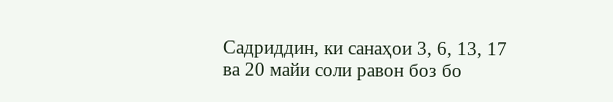Садриддин, ки санаҳои 3, 6, 13, 17 ва 20 майи соли равон боз бо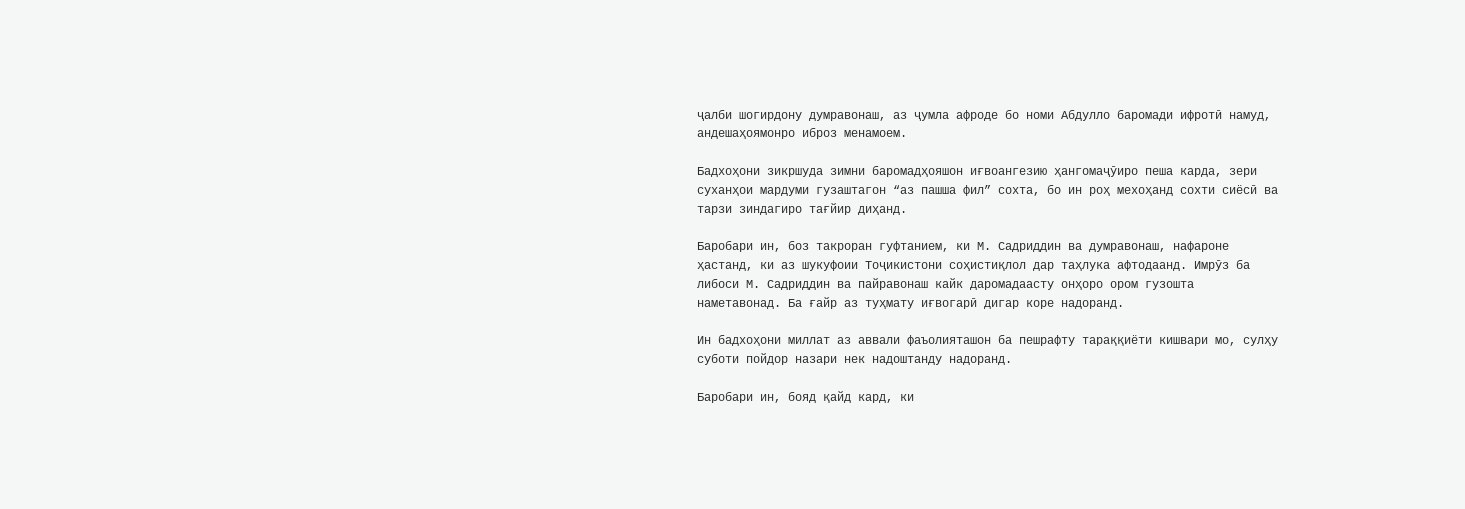ҷалби шогирдону думравонаш, аз ҷумла афроде бо номи Абдулло баромади ифротӣ намуд, андешаҳоямонро иброз менамоем.

Бадхоҳони зикршуда зимни баромадҳояшон иғвоангезию ҳангомаҷӯиро пеша карда, зери суханҳои мардуми гузаштагон “аз пашша фил” сохта, бо ин роҳ мехоҳанд сохти сиёсӣ ва тарзи зиндагиро тағйир диҳанд.

Баробари ин, боз такроран гуфтанием, ки М. Садриддин ва думравонаш, нафароне ҳастанд, ки аз шукуфоии Тоҷикистони соҳистиқлол дар таҳлука афтодаанд. Имрӯз ба либоси М. Садриддин ва пайравонаш кайк даромадаасту онҳоро ором гузошта наметавонад. Ба ғайр аз туҳмату иғвогарӣ дигар коре надоранд.

Ин бадхоҳони миллат аз аввали фаъолияташон ба пешрафту тараққиёти кишвари мо, сулҳу суботи пойдор назари нек надоштанду надоранд.

Баробари ин, бояд қайд кард, ки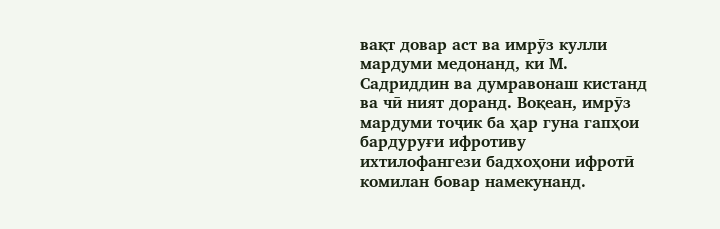вақт довар аст ва имрӯз кулли мардуми медонанд, ки М. Садриддин ва думравонаш кистанд ва чӣ ният доранд. Воқеан, имрӯз мардуми тоҷик ба ҳар гуна гапҳои бардуруғи ифротиву ихтилофангези бадхоҳони ифротӣ комилан бовар намекунанд.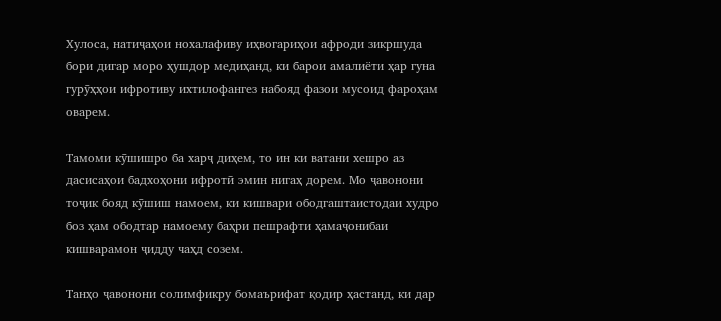Хулоса, натиҷаҳои нохалафиву иҳвогариҳои афроди зикршуда бори дигар моро ҳушдор медиҳанд, ки барои амалиёти ҳар гуна гурӯҳҳои ифротиву ихтилофангез набояд фазои мусоид фароҳам оварем.

Тамоми кӯшишро ба харҷ диҳем, то ин ки ватани хешро аз дасисаҳои бадхоҳони ифротӣ эмин нигаҳ дорем. Мо ҷавонони тоҷик бояд кӯшиш намоем, ки кишвари ободгаштаистодаи худро боз ҳам ободтар намоему баҳри пешрафти ҳамаҷонибаи кишварамон ҷидду чаҳд созем.

Танҳо ҷавонони солимфикру бомаърифат қодир ҳастанд, ки дар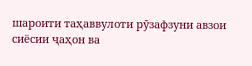шароити таҳаввулоти рӯзафзуни авзои сиёсии ҷаҳон ва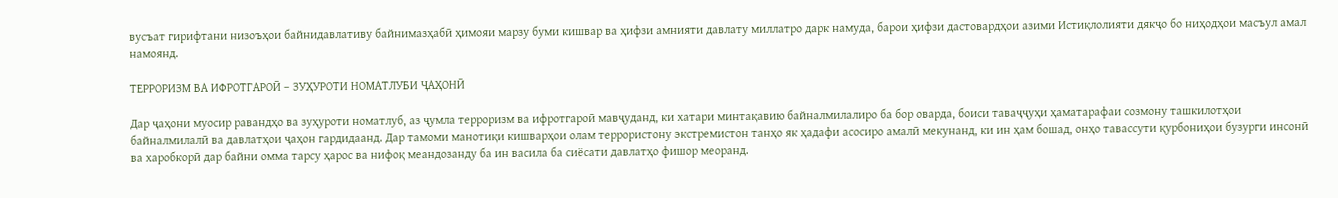вусъат гирифтани низоъҳои байнидавлативу байнимазҳабӣ ҳимояи марзу буми кишвар ва ҳифзи амнияти давлату миллатро дарк намуда, барои ҳифзи дастовардҳои азими Истиқлолияти дякҷо бо ниҳодҳои масъул амал намоянд.

ТЕРРОРИЗМ ВА ИФРОТГАРОӢ – ЗУҲУРОТИ НОМАТЛУБИ ҶАҲОНӢ

Дар ҷаҳони муосир равандҳо ва зуҳуроти номатлуб, аз ҷумла терроризм ва ифротгароӣ мавҷуданд, ки хатари минтақавию байналмилалиро ба бор оварда, боиси таваҷҷуҳи ҳаматарафаи созмону ташкилотҳои байналмилалӣ ва давлатҳои ҷаҳон гардидаанд. Дар тамоми манотиқи кишварҳои олам террористону экстремистон танҳо як ҳадафи асосиро амалӣ мекунанд, ки ин ҳам бошад, онҳо тавассути қурбониҳои бузурги инсонӣ ва харобкорӣ дар байни омма тарсу ҳарос ва нифоқ меандозанду ба ин васила ба сиёсати давлатҳо фишор меоранд.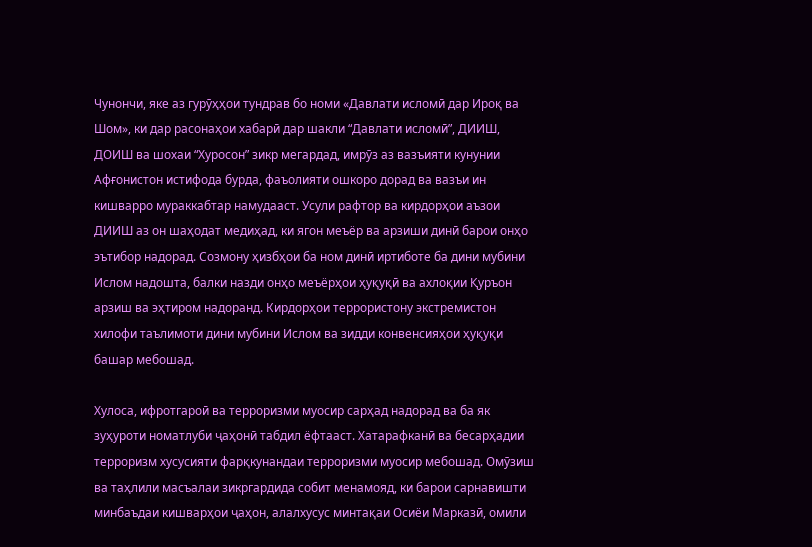Чунончи, яке аз гурӯҳҳои тундрав бо номи «Давлати исломӣ дар Ироқ ва Шом», ки дар расонаҳои хабарӣ дар шакли “Давлати исломӣ”, ДИИШ, ДОИШ ва шохаи “Хуросон” зикр мегардад, имрӯз аз вазъияти кунунии Афғонистон истифода бурда, фаъолияти ошкоро дорад ва вазъи ин кишварро мураккабтар намудааст. Усули рафтор ва кирдорҳои аъзои ДИИШ аз он шаҳодат медиҳад, ки ягон меъёр ва арзиши динӣ барои онҳо эътибор надорад. Созмону ҳизбҳои ба ном динӣ иртиботе ба дини мубини Ислом надошта, балки назди онҳо меъёрҳои ҳуқуқӣ ва ахлоқии Қуръон арзиш ва эҳтиром надоранд. Кирдорҳои террористону экстремистон хилофи таълимоти дини мубини Ислом ва зидди конвенсияҳои ҳуқуқи башар мебошад.

Хулоса, ифротгароӣ ва терроризми муосир сарҳад надорад ва ба як зуҳуроти номатлуби ҷаҳонӣ табдил ёфтааст. Хатарафканӣ ва бесарҳадии терроризм хусусияти фарқкунандаи терроризми муосир мебошад. Омӯзиш ва таҳлили масъалаи зикргардида собит менамояд, ки барои сарнавишти минбаъдаи кишварҳои ҷаҳон, алалхусус минтақаи Осиёи Марказӣ, омили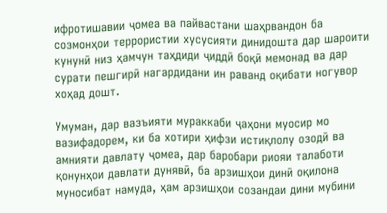ифротишавии ҷомеа ва пайвастани шаҳрвандон ба созмонҳои террористии хусусияти динидошта дар шароити кунунӣ низ ҳамчун таҳдиди ҷиддӣ боқӣ мемонад ва дар сурати пешгирӣ нагардидани ин раванд оқибати ногувор хоҳад дошт.

Умуман, дар вазъияти мураккаби ҷаҳони муосир мо вазифадорем, ки ба хотири ҳифзи истиқлолу озодӣ ва амнияти давлату ҷомеа, дар баробари риояи талаботи қонунҳои давлати дунявӣ, ба арзишҳои динӣ оқилона муносибат намуда, ҳам арзишҳои созандаи дини мубини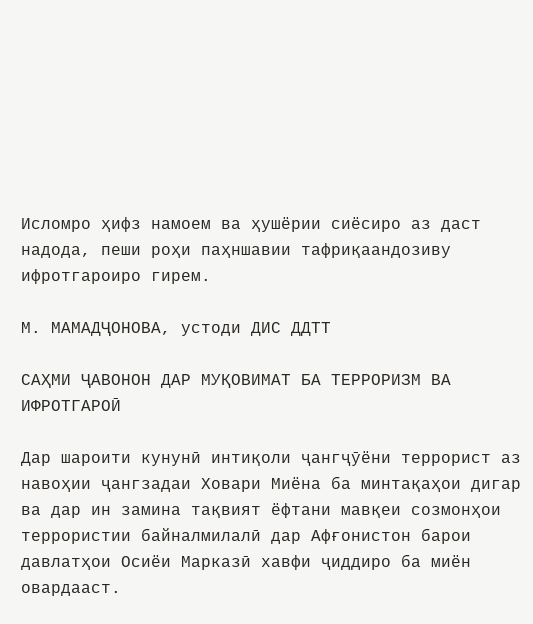Исломро ҳифз намоем ва ҳушёрии сиёсиро аз даст надода, пеши роҳи паҳншавии тафриқаандозиву ифротгароиро гирем.

М. МАМАДҶОНОВА, устоди ДИС ДДТТ

САҲМИ ҶАВОНОН ДАР МУҚОВИМАТ БА ТЕРРОРИЗМ ВА ИФРОТГАРОӢ

Дар шароити кунунӣ интиқоли ҷангҷӯёни террорист аз навоҳии ҷангзадаи Ховари Миёна ба минтақаҳои дигар ва дар ин замина тақвият ёфтани мавқеи созмонҳои террористии байналмилалӣ дар Афғонистон барои давлатҳои Осиёи Марказӣ хавфи ҷиддиро ба миён овардааст.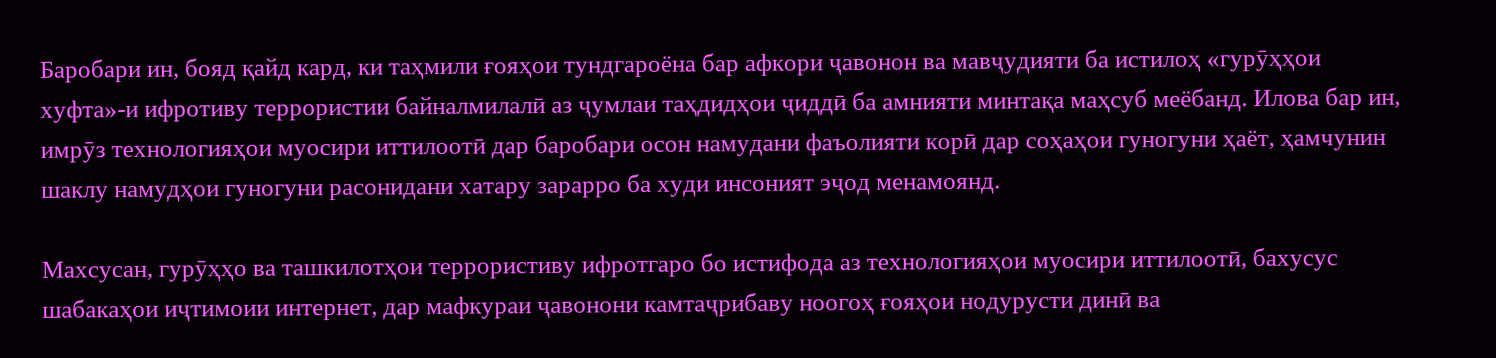Баробари ин, бояд қайд кард, ки таҳмили ғояҳои тундгароёна бар афкори ҷавонон ва мавҷудияти ба истилоҳ «гурӯҳҳои хуфта»-и ифротиву террористии байналмилалӣ аз ҷумлаи таҳдидҳои ҷиддӣ ба амнияти минтақа маҳсуб меёбанд. Илова бар ин, имрӯз технологияҳои муосири иттилоотӣ дар баробари осон намудани фаъолияти корӣ дар соҳаҳои гуногуни ҳаёт, ҳамчунин шаклу намудҳои гуногуни расонидани хатару зарарро ба худи инсоният эҷод менамоянд.

Махсусан, гурӯҳҳо ва ташкилотҳои террористиву ифротгаро бо истифода аз технологияҳои муосири иттилоотӣ, бахусус шабакаҳои иҷтимоии интернет, дар мафкураи ҷавонони камтаҷрибаву ноогоҳ ғояҳои нодурусти динӣ ва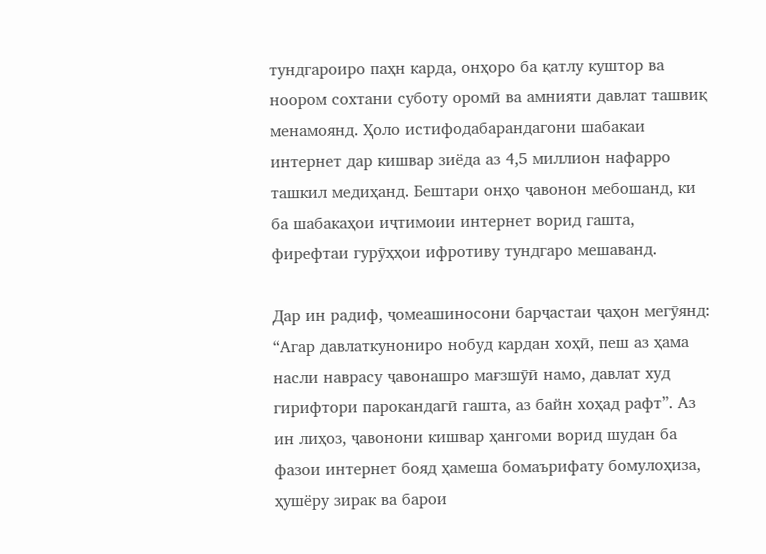тундгароиро паҳн карда, онҳоро ба қатлу куштор ва ноором сохтани суботу оромӣ ва амнияти давлат ташвиқ менамоянд. Ҳоло истифодабарандагони шабакаи интернет дар кишвар зиёда аз 4,5 миллион нафарро ташкил медиҳанд. Бештари онҳо ҷавонон мебошанд, ки ба шабакаҳои иҷтимоии интернет ворид гашта, фирефтаи гурӯҳҳои ифротиву тундгаро мешаванд.

Дар ин радиф, ҷомеашиносони барҷастаи ҷаҳон мегӯянд: “Агар давлаткунониро нобуд кардан хоҳӣ, пеш аз ҳама насли наврасу ҷавонашро мағзшӯӣ намо, давлат худ гирифтори парокандагӣ гашта, аз байн хоҳад рафт”. Аз ин лиҳоз, ҷавонони кишвар ҳангоми ворид шудан ба фазои интернет бояд ҳамеша бомаърифату бомулоҳиза, ҳушёру зирак ва барои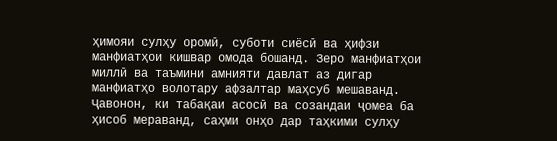ҳимояи сулҳу оромӣ, суботи сиёсӣ ва ҳифзи манфиатҳои кишвар омода бошанд. Зеро манфиатҳои миллӣ ва таъмини амнияти давлат аз дигар манфиатҳо волотару афзалтар маҳсуб мешаванд. Ҷавонон, ки табақаи асосӣ ва созандаи ҷомеа ба ҳисоб мераванд, саҳми онҳо дар таҳкими сулҳу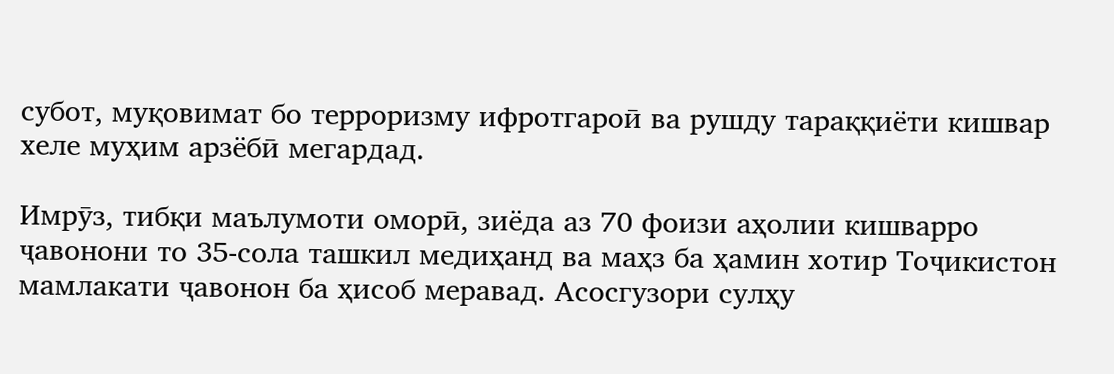субот, муқовимат бо терроризму ифротгароӣ ва рушду тараққиёти кишвар хеле муҳим арзёбӣ мегардад.

Имрӯз, тибқи маълумоти оморӣ, зиёда аз 70 фоизи аҳолии кишварро ҷавонони то 35-сола ташкил медиҳанд ва маҳз ба ҳамин хотир Тоҷикистон мамлакати ҷавонон ба ҳисоб меравад. Асосгузори сулҳу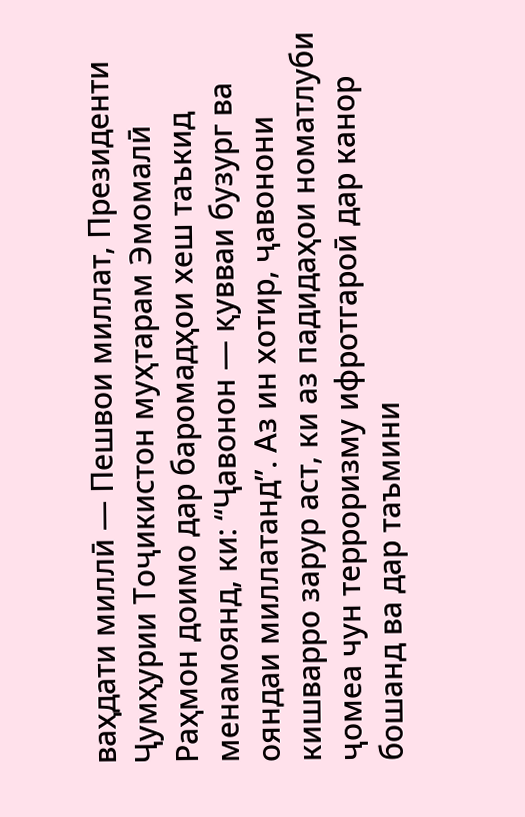ваҳдати миллӣ — Пешвои миллат, Президенти Ҷумҳурии Тоҷикистон муҳтарам Эмомалӣ Раҳмон доимо дар баромадҳои хеш таъкид менамоянд, ки: “Ҷавонон — қувваи бузург ва ояндаи миллатанд”. Аз ин хотир, ҷавонони кишварро зарур аст, ки аз падидаҳои номатлуби ҷомеа чун терроризму ифротгароӣ дар канор бошанд ва дар таъмини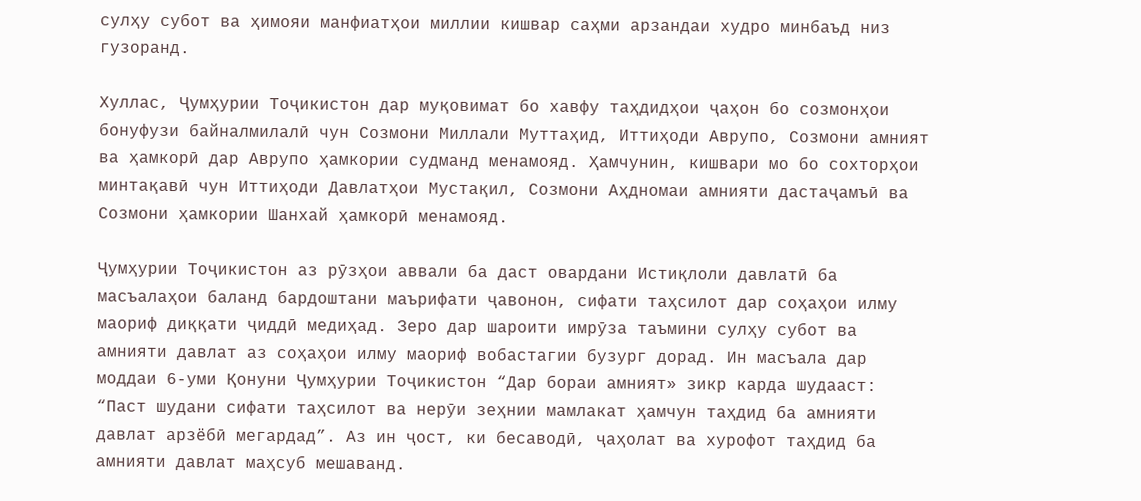сулҳу субот ва ҳимояи манфиатҳои миллии кишвар саҳми арзандаи худро минбаъд низ гузоранд.

Хуллас, Ҷумҳурии Тоҷикистон дар муқовимат бо хавфу таҳдидҳои ҷаҳон бо созмонҳои бонуфузи байналмилалӣ чун Созмони Миллали Муттаҳид, Иттиҳоди Аврупо, Созмони амният ва ҳамкорӣ дар Аврупо ҳамкории судманд менамояд. Ҳамчунин, кишвари мо бо сохторҳои минтақавӣ чун Иттиҳоди Давлатҳои Мустақил, Созмони Аҳдномаи амнияти дастаҷамъӣ ва Созмони ҳамкории Шанхай ҳамкорӣ менамояд.

Ҷумҳурии Тоҷикистон аз рӯзҳои аввали ба даст овардани Истиқлоли давлатӣ ба масъалаҳои баланд бардоштани маърифати ҷавонон, сифати таҳсилот дар соҳаҳои илму маориф диққати ҷиддӣ медиҳад. Зеро дар шароити имрӯза таъмини сулҳу субот ва амнияти давлат аз соҳаҳои илму маориф вобастагии бузург дорад. Ин масъала дар моддаи 6-уми Қонуни Ҷумҳурии Тоҷикистон “Дар бораи амният» зикр карда шудааст: “Паст шудани сифати таҳсилот ва нерӯи зеҳнии мамлакат ҳамчун таҳдид ба амнияти давлат арзёбӣ мегардад”. Аз ин ҷост, ки бесаводӣ, ҷаҳолат ва хурофот таҳдид ба амнияти давлат маҳсуб мешаванд.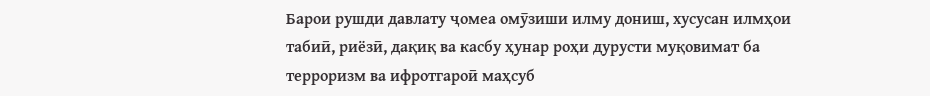Барои рушди давлату ҷомеа омӯзиши илму дониш, хусусан илмҳои табиӣ, риёзӣ, дақиқ ва касбу ҳунар роҳи дурусти муқовимат ба терроризм ва ифротгароӣ маҳсуб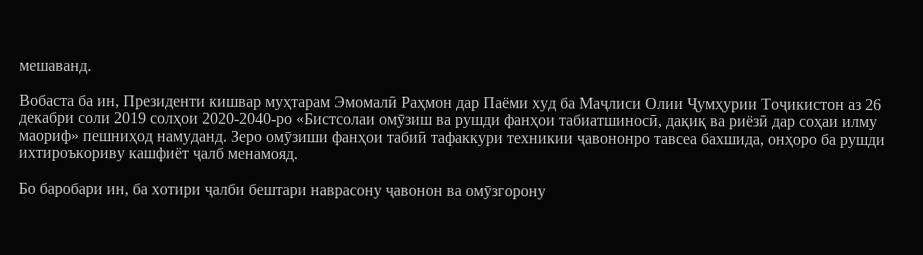мешаванд.

Вобаста ба ин, Президенти кишвар муҳтарам Эмомалӣ Раҳмон дар Паёми худ ба Маҷлиси Олии Ҷумҳурии Тоҷикистон аз 26 декабри соли 2019 солҳои 2020-2040-ро «Бистсолаи омӯзиш ва рушди фанҳои табиатшиносӣ, дақиқ ва риёзӣ дар соҳаи илму маориф» пешниҳод намуданд. Зеро омӯзиши фанҳои табиӣ тафаккури техникии ҷавононро тавсеа бахшида, онҳоро ба рушди ихтироъкориву кашфиёт ҷалб менамояд.

Бо баробари ин, ба хотири ҷалби бештари наврасону ҷавонон ва омӯзгорону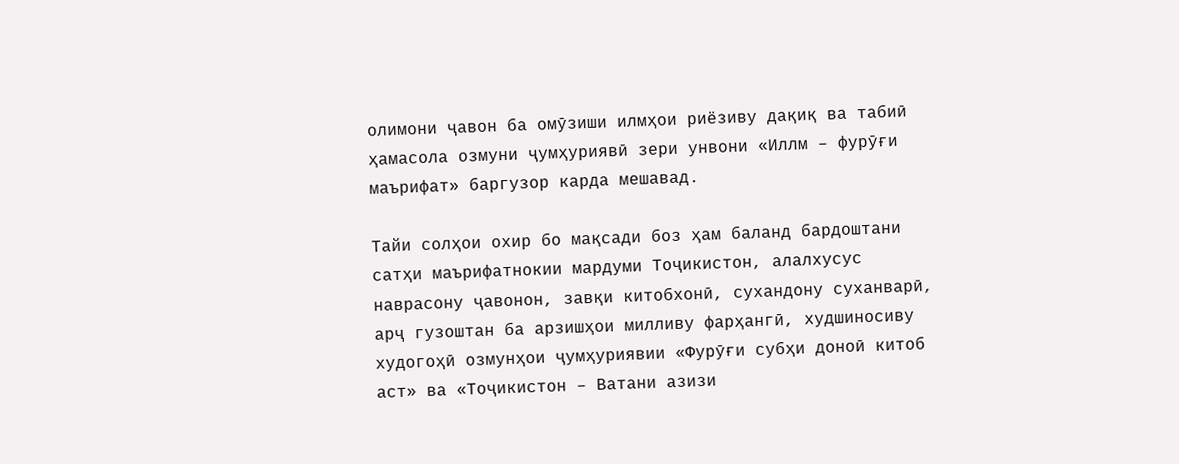олимони ҷавон ба омӯзиши илмҳои риёзиву дақиқ ва табиӣ ҳамасола озмуни ҷумҳуриявӣ зери унвони «Иллм – фурӯғи маърифат» баргузор карда мешавад.

Тайи солҳои охир бо мақсади боз ҳам баланд бардоштани сатҳи маърифатнокии мардуми Тоҷикистон, алалхусус наврасону ҷавонон, завқи китобхонӣ, сухандону суханварӣ, арҷ гузоштан ба арзишҳои милливу фарҳангӣ, худшиносиву худогоҳӣ озмунҳои ҷумҳуриявии «Фурӯғи субҳи доноӣ китоб аст» ва «Тоҷикистон – Ватани азизи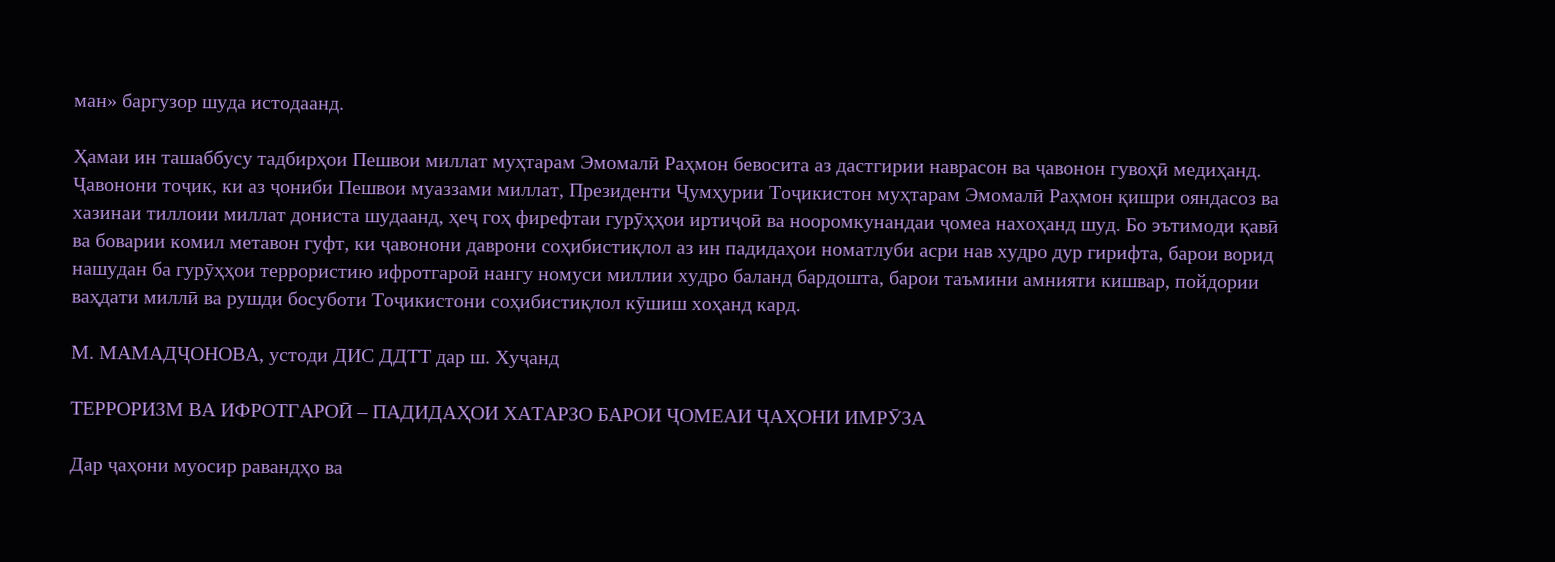ман» баргузор шуда истодаанд.

Ҳамаи ин ташаббусу тадбирҳои Пешвои миллат муҳтарам Эмомалӣ Раҳмон бевосита аз дастгирии наврасон ва ҷавонон гувоҳӣ медиҳанд. Ҷавонони тоҷик, ки аз ҷониби Пешвои муаззами миллат, Президенти Ҷумҳурии Тоҷикистон муҳтарам Эмомалӣ Раҳмон қишри ояндасоз ва хазинаи тиллоии миллат дониста шудаанд, ҳеҷ гоҳ фирефтаи гурӯҳҳои иртиҷоӣ ва нооромкунандаи ҷомеа нахоҳанд шуд. Бо эътимоди қавӣ ва боварии комил метавон гуфт, ки ҷавонони даврони соҳибистиқлол аз ин падидаҳои номатлуби асри нав худро дур гирифта, барои ворид нашудан ба гурӯҳҳои террористию ифротгароӣ нангу номуси миллии худро баланд бардошта, барои таъмини амнияти кишвар, пойдории ваҳдати миллӣ ва рушди босуботи Тоҷикистони соҳибистиқлол кӯшиш хоҳанд кард.

М. МАМАДҶОНОВА, устоди ДИС ДДТТ дар ш. Хуҷанд

ТЕРРОРИЗМ ВА ИФРОТГАРОӢ – ПАДИДАҲОИ ХАТАРЗО БАРОИ ҶОМЕАИ ҶАҲОНИ ИМРӮЗА

Дар ҷаҳони муосир равандҳо ва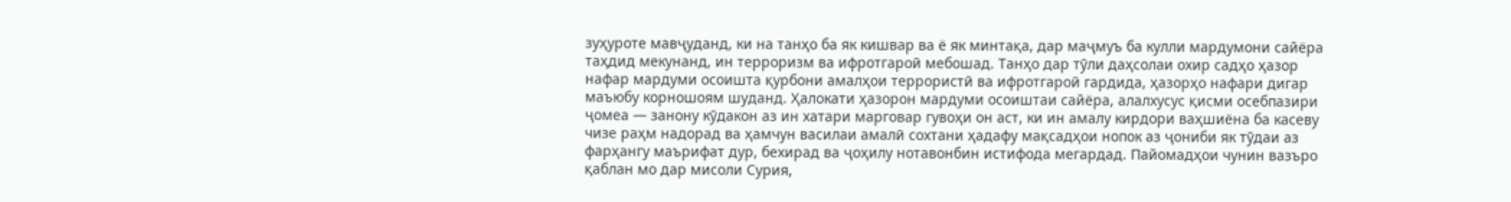зуҳуроте мавҷуданд, ки на танҳо ба як кишвар ва ё як минтақа, дар маҷмуъ ба кулли мардумони сайёра таҳдид мекунанд, ин терроризм ва ифротгароӣ мебошад. Танҳо дар тӯли даҳсолаи охир садҳо ҳазор нафар мардуми осоишта қурбони амалҳои террористӣ ва ифротгароӣ гардида, ҳазорҳо нафари дигар маъюбу корношоям шуданд. Ҳалокати ҳазорон мардуми осоиштаи сайёра, алалхусус қисми осебпазири ҷомеа — занону кӯдакон аз ин хатари марговар гувоҳи он аст, ки ин амалу кирдори ваҳшиёна ба касеву чизе раҳм надорад ва ҳамчун василаи амалӣ сохтани ҳадафу мақсадҳои нопок аз ҷониби як тӯдаи аз фарҳангу маърифат дур, бехирад ва ҷоҳилу нотавонбин истифода мегардад. Пайомадҳои чунин вазъро қаблан мо дар мисоли Сурия,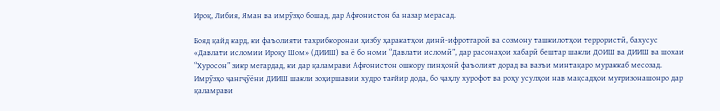Ироқ, Либия, Яман ва имрӯзҳо бошад, дар Афғонистон ба назар мерасад.

Бояд қайд кард, ки фаъолияти тахрибкоронаи ҳизбу ҳаракатҳои динӣ-ифротгароӣ ва созмону ташкилотҳои террористӣ, бахусус «Давлати исломии Ироқу Шом» (ДИИШ) ва ё бо номи “Давлати исломӣ”, дар расонаҳои хабарӣ бештар шакли ДОИШ ва ДИИШ ва шохаи “Хуросон” зикр мегардад, ки дар қаламрави Афғонистон ошкору пинҳонӣ фаъолият дорад ва вазъи минтақаро мураккаб месозад. Имрӯзҳо ҷангҷӯёни ДИИШ шакли зоҳиршавии худро тағйир дода, бо ҷаҳлу хурофот ва роҳу усулҳои нав мақсадҳои муғризонашонро дар қаламрави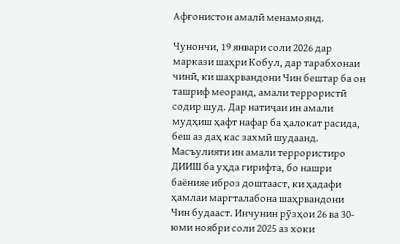Афғонистон амалӣ менамоянд.

Чунончи, 19 январи соли 2026 дар маркази шаҳри Кобул, дар тарабхонаи чинӣ, ки шаҳрвандони Чин бештар ба он ташриф меоранд, амали террористӣ содир шуд. Дар натиҷаи ин амали мудҳиш ҳафт нафар ба ҳалокат расида, беш аз даҳ кас захмӣ шудаанд. Масъулияти ин амали террористиро ДИИШ ба уҳда гирифта, бо нашри баёнияе иброз доштааст, ки ҳадафи ҳамлаи маргталабона шаҳрвандони Чин будааст. Инчунин рӯзҳои 26 ва 30-юми ноябри соли 2025 аз хоки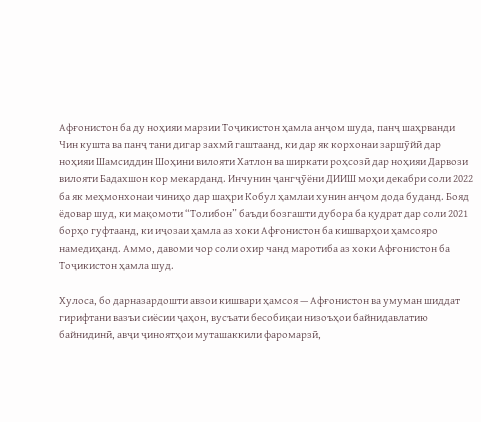Афғонистон ба ду ноҳияи марзии Тоҷикистон ҳамла анҷом шуда, панҷ шаҳрванди Чин кушта ва панҷ тани дигар захмӣ гаштаанд, ки дар як корхонаи заршӯйӣ дар ноҳияи Шамсиддин Шоҳини вилояти Хатлон ва ширкати роҳсозӣ дар ноҳияи Дарвози вилояти Бадахшон кор мекарданд. Инчунин ҷангҷӯёни ДИИШ моҳи декабри соли 2022 ба як меҳмонхонаи чиниҳо дар шаҳри Кобул ҳамлаи хунин анҷом дода буданд. Бояд ёдовар шуд, ки мақомоти “Толибон” баъди бозгашти дубора ба қудрат дар соли 2021 борҳо гуфтаанд, ки иҷозаи ҳамла аз хоки Афғонистон ба кишварҳои ҳамсояро намедиҳанд. Аммо, давоми чор соли охир чанд маротиба аз хоки Афғонистон ба Тоҷикистон ҳамла шуд.

Хулоса, бо дарназардошти авзои кишвари ҳамсоя — Афғонистон ва умуман шиддат гирифтани вазъи сиёсии ҷаҳон, вусъати бесобиқаи низоъҳои байнидавлатию байнидинӣ, авҷи ҷиноятҳои муташаккили фаромарзӣ,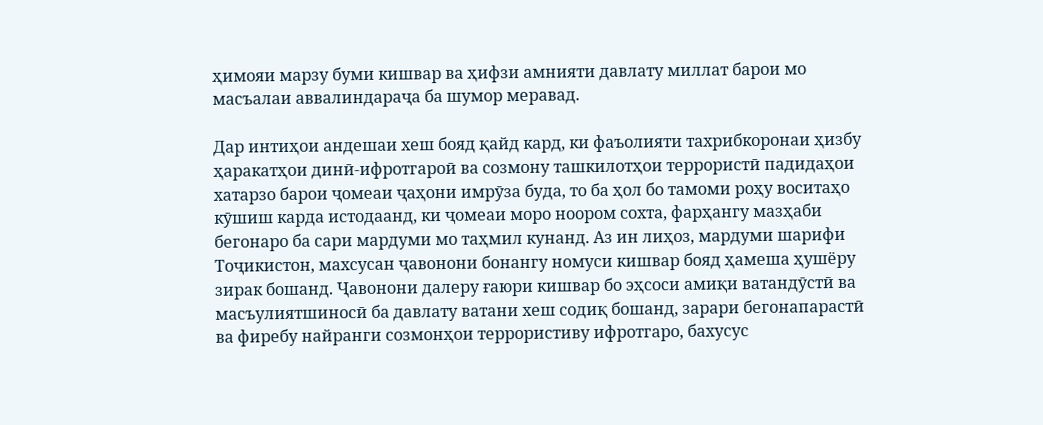ҳимояи марзу буми кишвар ва ҳифзи амнияти давлату миллат барои мо масъалаи аввалиндараҷа ба шумор меравад.

Дар интиҳои андешаи хеш бояд қайд кард, ки фаъолияти тахрибкоронаи ҳизбу ҳаракатҳои динӣ-ифротгароӣ ва созмону ташкилотҳои террористӣ падидаҳои хатарзо барои ҷомеаи ҷаҳони имрӯза буда, то ба ҳол бо тамоми роҳу воситаҳо кӯшиш карда истодаанд, ки ҷомеаи моро ноором сохта, фарҳангу мазҳаби бегонаро ба сари мардуми мо таҳмил кунанд. Аз ин лиҳоз, мардуми шарифи Тоҷикистон, махсусан ҷавонони бонангу номуси кишвар бояд ҳамеша ҳушёру зирак бошанд. Ҷавонони далеру ғаюри кишвар бо эҳсоси амиқи ватандӯстӣ ва масъулиятшиносӣ ба давлату ватани хеш содиқ бошанд, зарари бегонапарастӣ ва фиребу найранги созмонҳои террористиву ифротгаро, бахусус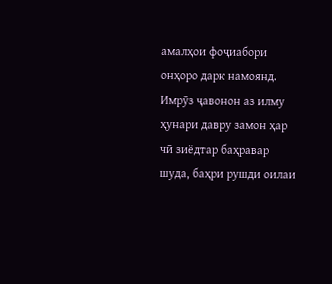амалҳои фоҷиабори онҳоро дарк намоянд. Имрӯз ҷавонон аз илму ҳунари давру замон ҳар чӣ зиёдтар баҳравар шуда, баҳри рушди оилаи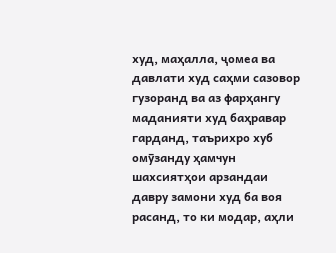худ, маҳалла, ҷомеа ва давлати худ саҳми сазовор гузоранд ва аз фарҳангу маданияти худ баҳравар гарданд, таърихро хуб омӯзанду ҳамчун шахсиятҳои арзандаи давру замони худ ба воя расанд, то ки модар, аҳли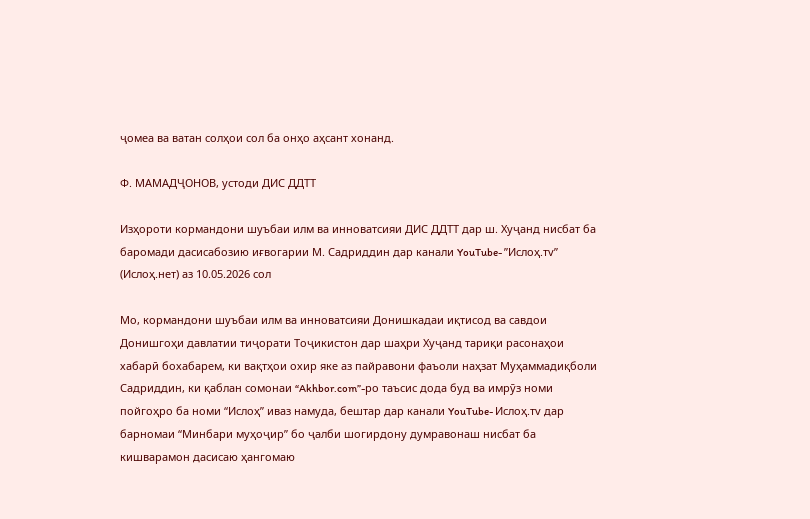ҷомеа ва ватан солҳои сол ба онҳо аҳсант хонанд.

Ф. МАМАДҶОНОВ, устоди ДИС ДДТТ

Изҳороти кормандони шуъбаи илм ва инноватсияи ДИС ДДТТ дар ш. Хуҷанд нисбат ба баромади дасисабозию иғвогарии М. Садриддин дар канали YouTube- ”Ислоҳ.тv” (Ислоҳ.нет) аз 10.05.2026 сол

Мо, кормандони шуъбаи илм ва инноватсияи Донишкадаи иқтисод ва савдои Донишгоҳи давлатии тиҷорати Тоҷикистон дар шаҳри Хуҷанд тариқи расонаҳои хабарӣ бохабарем, ки вақтҳои охир яке аз пайравони фаъоли наҳзат Муҳаммадиқболи Садриддин, ки қаблан сомонаи “Akhbor.com”-ро таъсис дода буд ва имрӯз номи пойгоҳро ба номи “Ислоҳ” иваз намуда, бештар дар канали YouTube- Ислоҳ.тv дар барномаи “Минбари муҳоҷир” бо ҷалби шогирдону думравонаш нисбат ба кишварамон дасисаю ҳангомаю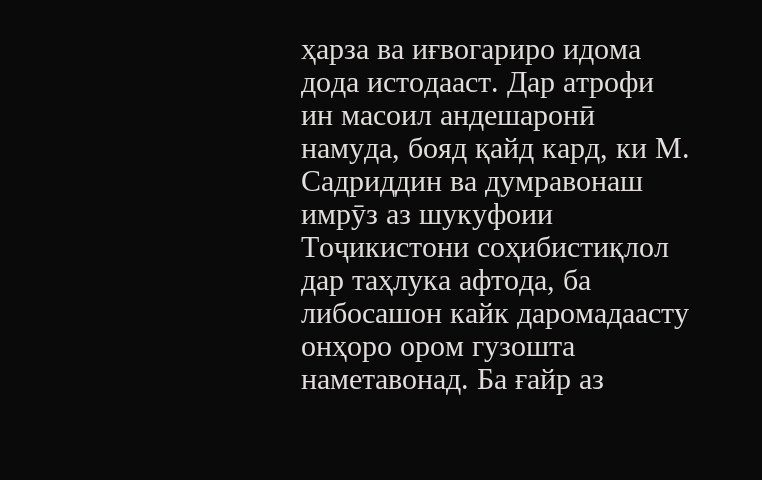ҳарза ва иғвогариро идома дода истодааст. Дар атрофи ин масоил андешаронӣ намуда, бояд қайд кард, ки М. Садриддин ва думравонаш имрӯз аз шукуфоии Тоҷикистони соҳибистиқлол дар таҳлука афтода, ба либосашон кайк даромадаасту онҳоро ором гузошта наметавонад. Ба ғайр аз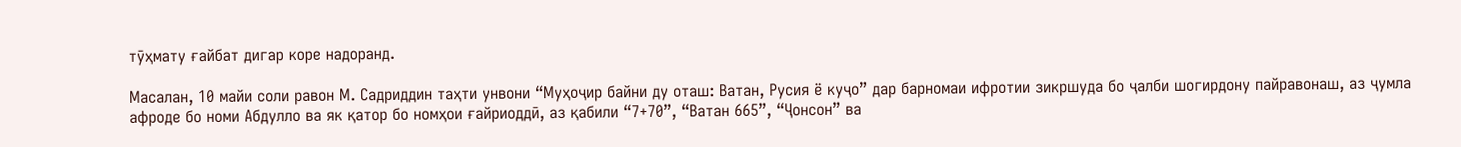тӯҳмату ғайбат дигар коре надоранд.

Масалан, 10 майи соли равон М. Садриддин таҳти унвони “Муҳоҷир байни ду оташ: Ватан, Русия ё куҷо” дар барномаи ифротии зикршуда бо ҷалби шогирдону пайравонаш, аз ҷумла афроде бо номи Абдулло ва як қатор бо номҳои ғайриоддӣ, аз қабили “7+70”, “Ватан 665”, “Ҷонсон” ва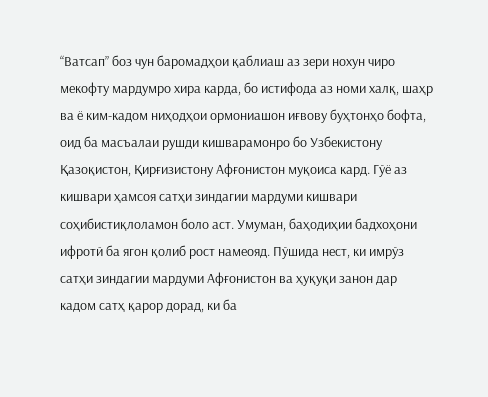“Ватсап” боз чун баромадҳои қаблиаш аз зери нохун чиро мекофту мардумро хира карда, бо истифода аз номи халқ, шаҳр ва ё ким-кадом ниҳодҳои ормониашон иғвову буҳтонҳо бофта, оид ба масъалаи рушди кишварамонро бо Узбекистону Қазоқистон, Қирғизистону Афғонистон муқоиса кард. Гӯё аз кишвари ҳамсоя сатҳи зиндагии мардуми кишвари соҳибистиқлоламон боло аст. Умуман, баҳодиҳии бадхоҳони ифротӣ ба ягон қолиб рост намеояд. Пӯшида нест, ки имрӯз сатҳи зиндагии мардуми Афғонистон ва ҳуқуқи занон дар кадом сатҳ қарор дорад, ки ба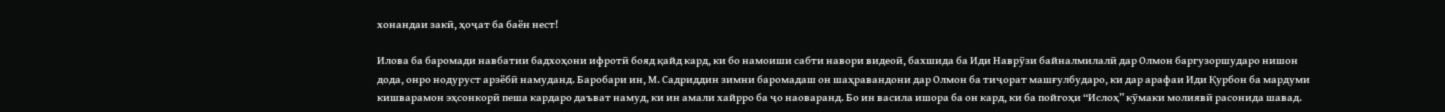хонандаи закӣ, ҳоҷат ба баён нест!

Илова ба баромади навбатии бадхоҳони ифротӣ бояд қайд кард, ки бо намоиши сабти навори видеоӣ, бахшида ба Иди Наврӯзи байналмилалӣ дар Олмон баргузоршударо нишон дода, онро нодуруст арзёбӣ намуданд. Баробари ин, М. Садриддин зимни баромадаш он шаҳравандони дар Олмон ба тиҷорат машғулбударо, ки дар арафаи Иди Қурбон ба мардуми кишварамон эҳсонкорӣ пеша кардаро даъват намуд, ки ин амали хайрро ба ҷо наоваранд. Бо ин васила ишора ба он кард, ки ба пойгоҳи “Ислоҳ” кӯмаки молиявӣ расонида шавад.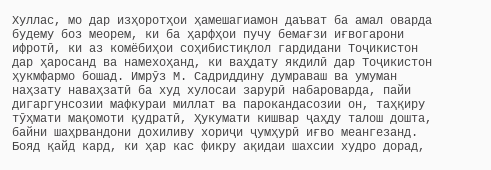Хуллас, мо дар изҳоротҳои ҳамешагиамон даъват ба амал оварда будему боз меорем, ки ба ҳарфҳои пучу бемағзи иғвогарони ифротӣ, ки аз комёбиҳои соҳибистиқлол гардидани Тоҷикистон дар ҳаросанд ва намехоҳанд, ки ваҳдату якдилӣ дар Тоҷикистон ҳукмфармо бошад. Имрӯз М. Садриддину думраваш ва умуман наҳзату наваҳзатӣ ба худ хулосаи зарурӣ набароварда, пайи дигаргунсозии мафкураи миллат ва парокандасозии он, таҳқиру тӯҳмати мақомоти қудратӣ, Ҳукумати кишвар ҷаҳду талош дошта, байни шаҳрвандони дохиливу хориҷи ҷумҳурӣ иғво меангезанд. Бояд қайд кард, ки ҳар кас фикру ақидаи шахсии худро дорад,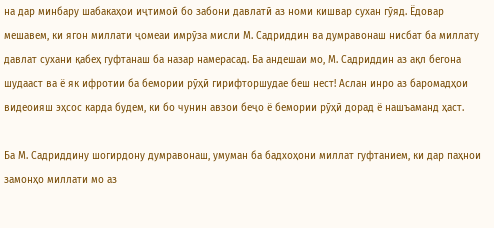на дар минбару шабакаҳои иҷтимоӣ бо забони давлатӣ аз номи кишвар сухан гӯяд. Ёдовар мешавем, ки ягон миллати ҷомеаи имрӯза мисли М. Садриддин ва думравонаш нисбат ба миллату давлат сухани қабеҳ гуфтанаш ба назар намерасад. Ба андешаи мо, М. Садриддин аз ақл бегона шудааст ва ё як ифротии ба бемории рӯҳӣ гирифторшудае беш нест! Аслан инро аз баромадҳои видеоияш эҳсос карда будем, ки бо чунин авзои беҷо ё бемории рӯҳӣ дорад ё нашъаманд ҳаст.

Ба М. Садриддину шогирдону думравонаш, умуман ба бадхоҳони миллат гуфтанием, ки дар паҳнои замонҳо миллати мо аз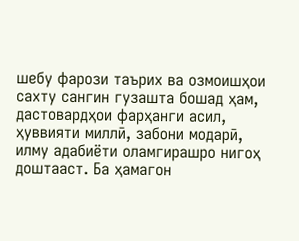шебу фарози таърих ва озмоишҳои сахту сангин гузашта бошад ҳам, дастовардҳои фарҳанги асил, ҳуввияти миллӣ, забони модарӣ, илму адабиёти оламгирашро нигоҳ доштааст. Ба ҳамагон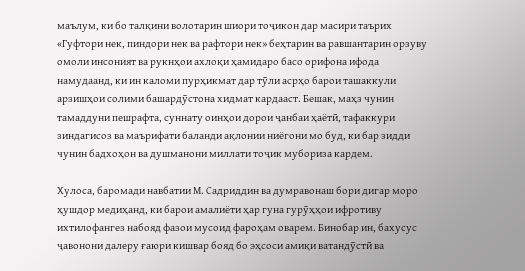маълум, ки бо талқини волотарин шиори тоҷикон дар масири таърих «Гуфтори нек, пиндори нек ва рафтори нек» беҳтарин ва равшантарин орзуву омоли инсоният ва рукнҳои ахлоқи ҳамидаро басо орифона ифода намудаанд, ки ин каломи пурҳикмат дар тӯли асрҳо барои ташаккули арзишҳои солими башардӯстона хидмат кардааст. Бешак, маҳз чунин тамаддуни пешрафта, суннату оинҳои дорои ҷанбаи ҳаётӣ, тафаккури зиндагисоз ва маърифати баланди ақлонии ниёгони мо буд, ки бар зидди чунин бадхоҳон ва душманони миллати тоҷик мубориза кардем.

Хулоса, баромади навбатии М. Садриддин ва думравонаш бори дигар моро ҳушдор медиҳанд, ки барои амалиёти ҳар гуна гурӯҳҳои ифротиву ихтилофангез набояд фазои мусоид фароҳам оварем. Бинобар ин, бахусус ҷавонони далеру ғаюри кишвар бояд бо эҳсоси амиқи ватандӯстӣ ва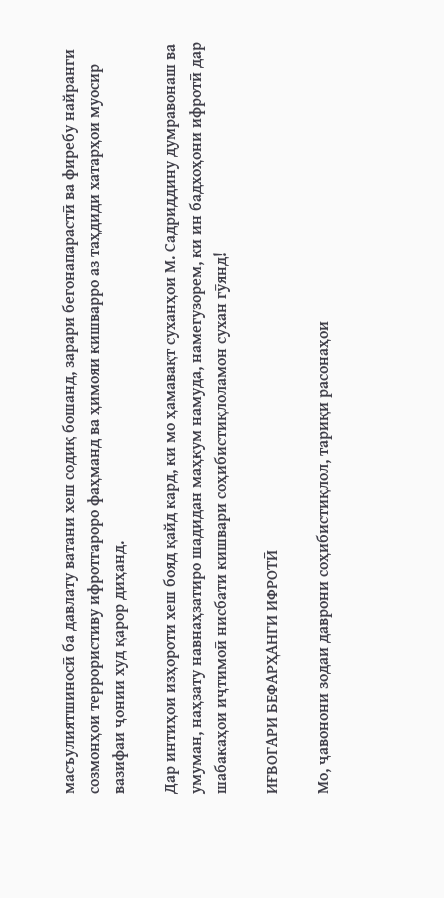масъулиятшиносӣ ба давлату ватани хеш содиқ бошанд, зарари бегонапарастӣ ва фиребу найранги созмонҳои террористиву ифротгароро фаҳманд ва ҳимояи кишварро аз таҳдиди хатарҳои муосир вазифаи ҷонии худ қарор диҳанд.

Дар интиҳои изҳороти хеш бояд қайд кард, ки мо ҳамавақт суханҳои М. Садриддину думравонаш ва умуман, наҳзату навнаҳзатиро шадидан маҳкум намуда, намегузорем, ки ин бадхоҳони ифротӣ дар шабакаҳои иҷтимоӣ нисбати кишвари соҳибистиқлоламон сухан гӯянд!

ИҒВОГАРИ БЕФАРҲАНГИ ИФРОТӢ

Мо, ҷавонони зодаи даврони соҳибистиқлол, тариқи расонаҳои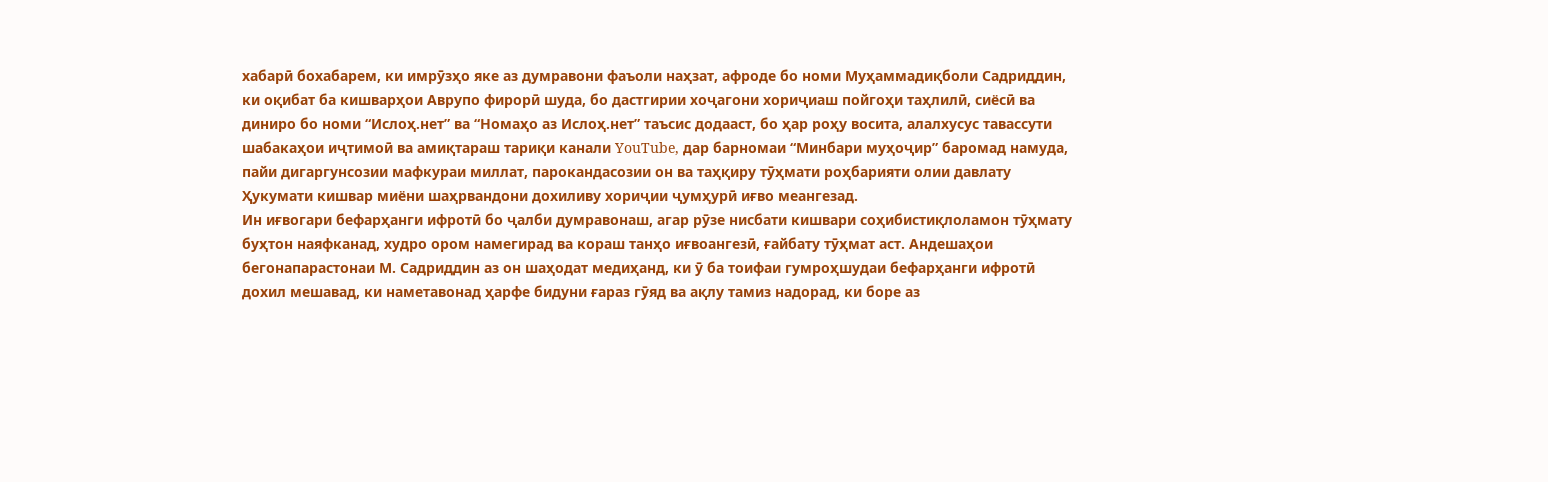хабарӣ бохабарем, ки имрӯзҳо яке аз думравони фаъоли наҳзат, афроде бо номи Муҳаммадиқболи Садриддин, ки оқибат ба кишварҳои Аврупо фирорӣ шуда, бо дастгирии хоҷагони хориҷиаш пойгоҳи таҳлилӣ, сиёсӣ ва диниро бо номи “Ислоҳ.нет” ва “Номаҳо аз Ислоҳ.нет” таъсис додааст, бо ҳар роҳу восита, алалхусус тавассути шабакаҳои иҷтимоӣ ва амиқтараш тариқи канали YouTube, дар барномаи “Минбари муҳоҷир” баромад намуда, пайи дигаргунсозии мафкураи миллат, парокандасозии он ва таҳқиру тӯҳмати роҳбарияти олии давлату Ҳукумати кишвар миёни шаҳрвандони дохиливу хориҷии ҷумҳурӣ иғво меангезад.
Ин иғвогари бефарҳанги ифротӣ бо ҷалби думравонаш, агар рӯзе нисбати кишвари соҳибистиқлоламон тӯҳмату буҳтон наяфканад, худро ором намегирад ва кораш танҳо иғвоангезӣ, ғайбату тӯҳмат аст. Андешаҳои бегонапарастонаи М. Садриддин аз он шаҳодат медиҳанд, ки ӯ ба тоифаи гумроҳшудаи бефарҳанги ифротӣ дохил мешавад, ки наметавонад ҳарфе бидуни ғараз гӯяд ва ақлу тамиз надорад, ки боре аз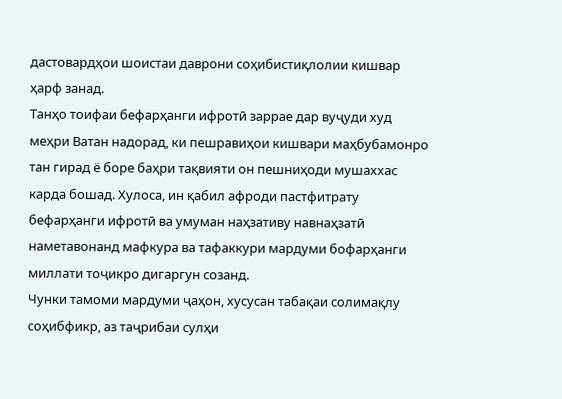дастовардҳои шоистаи даврони соҳибистиқлолии кишвар ҳарф занад.
Танҳо тоифаи бефарҳанги ифротӣ заррае дар вуҷуди худ меҳри Ватан надорад, ки пешравиҳои кишвари маҳбубамонро тан гирад ё боре баҳри тақвияти он пешниҳоди мушаххас карда бошад. Хулоса, ин қабил афроди пастфитрату бефарҳанги ифротӣ ва умуман наҳзативу навнаҳзатӣ наметавонанд мафкура ва тафаккури мардуми бофарҳанги миллати тоҷикро дигаргун созанд.
Чунки тамоми мардуми ҷаҳон, хусусан табақаи солимақлу соҳибфикр, аз таҷрибаи сулҳи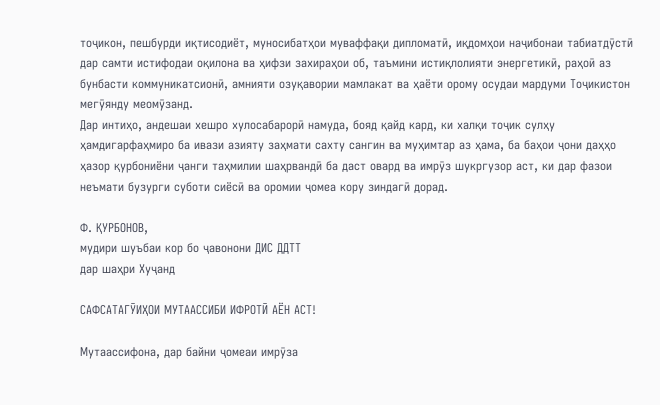тоҷикон, пешбурди иқтисодиёт, муносибатҳои муваффақи дипломатӣ, иқдомҳои наҷибонаи табиатдӯстӣ дар самти истифодаи оқилона ва ҳифзи захираҳои об, таъмини истиқлолияти энергетикӣ, раҳоӣ аз бунбасти коммуникатсионӣ, амнияти озуқавории мамлакат ва ҳаёти орому осудаи мардуми Тоҷикистон мегӯянду меомӯзанд.
Дар интиҳо, андешаи хешро хулосабарорӣ намуда, бояд қайд кард, ки халқи тоҷик сулҳу ҳамдигарфаҳмиро ба ивази азияту заҳмати сахту сангин ва муҳимтар аз ҳама, ба баҳои ҷони даҳҳо ҳазор қурбониёни ҷанги таҳмилии шаҳрвандӣ ба даст овард ва имрӯз шукргузор аст, ки дар фазои неъмати бузурги суботи сиёсӣ ва оромии ҷомеа кору зиндагӣ дорад.

Ф. ҚУРБОНОВ,
мудири шуъбаи кор бо ҷавонони ДИС ДДТТ
дар шаҳри Хуҷанд

САФСАТАГӮИҲОИ МУТААССИБИ ИФРОТӢ АЁН АСТ!

Мутаассифона, дар байни ҷомеаи имрӯза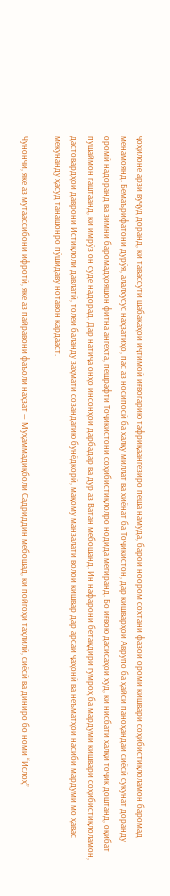ҷоҳилоне арзи вуҷуд доранд, ки тавассути шабакаҳои иҷтимоӣ иғвогарию тафриқаангезиро пеша намуда, барои ноором сохтани фазои ороми кишвари соҳибистиқлоламон баромад менамоянд. Бемаърифатони дурӯя, алалхусус наҳзатиҳо, пас аз носипосӣ ба халқу миллат ва хиёнат ба Тоҷикистон, дар кишварҳои Аврупо ба ҳайси паноҳандаи сиёсӣ сукунат доранду оромӣ надоранд ва зимни баромадҳояшон фитна ангехта, пешрафти Тоҷикистони соҳибистиқлолро нодида мегиранд. Бо иғвою дасисаҳои худ, ки нисбати халқи тоҷик доштанд, оқибат пушаймон гаштаанд, ки имрӯз он суде надорад. Дар натиҷа онҳо инсонҳои дарбадар ва дур аз Ватан мебошанд. Ин нафарони бетақдири гумроҳ ба мардуми кишвари соҳибистиқлоламон, дастовардҳои даврони Истиқлоли давлатӣ, толеи баланду заҳмати созандагию бунёдкорӣ, мақому манзалати волои кишвар дар арсаи ҷаҳонӣ ва неъматҳои насиби мардуми мо ҳавас мекунанду ҳасуд танашонро пӯшидаву нотавон кардааст.

Чунончи, яке аз мутаассибони ифротӣ, яке аз пайравони фаъоли наҳзат — Муҳаммадиқболи Садриддин мебошад, ки пойгоҳи таҳлилӣ, сиёсӣ ва диниро бо номи “Ислоҳ”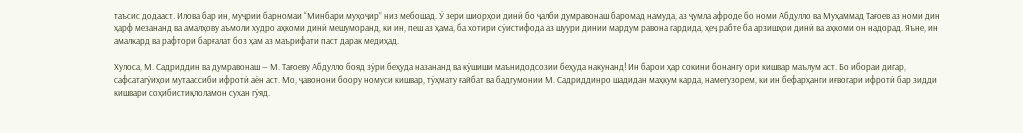таъсис додааст. Илова бар ин, муҷрии барномаи “Минбари муҳоҷир” низ мебошад. Ӯ зери шиорҳои динӣ бо ҷалби думравонаш баромад намуда, аз ҷумла афроде бо номи Абдулло ва Муҳаммад Тағоев аз номи дин ҳарф мезананд ва амалҳову аъмоли худро аҳкоми динӣ мешуморанд, ки ин, пеш аз ҳама, ба хотири сӯистифода аз шуури динии мардум равона гардида, ҳеҷ рабте ба арзишҳои динӣ ва аҳкоми он надорад. Яъне, ин амалкард ва рафтори барғалат боз ҳам аз маърифати паст дарак медиҳад.

Хулоса, М. Садриддин ва думравонаш — М. Тағоеву Абдулло бояд зӯри беҳуда назананд ва кӯшиши маънидодсозии беҳуда накунанд! Ин барои ҳар сокини бонангу ори кишвар маълум аст. Бо ибораи дигар, сафсатагӯиҳои мутаассиби ифротӣ аён аст. Мо, ҷавонони боору номуси кишвар, тӯҳмату ғайбат ва бадгумонии М. Садриддинро шадидан маҳкум карда, намегузорем, ки ин бефарҳанги иғвогари ифротӣ бар зидди кишвари соҳибистиқлоламон сухан гӯяд.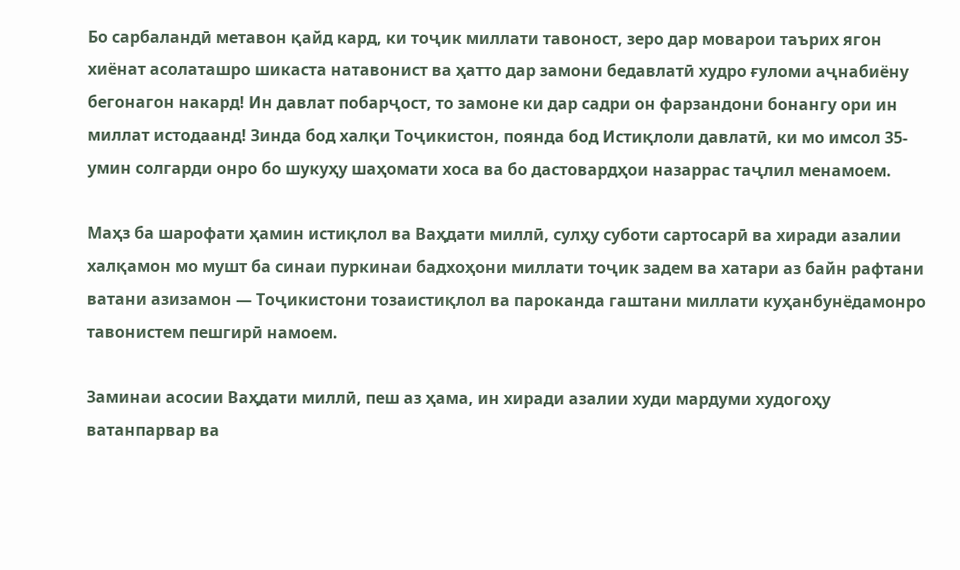Бо сарбаландӣ метавон қайд кард, ки тоҷик миллати тавоност, зеро дар моварои таърих ягон хиёнат асолаташро шикаста натавонист ва ҳатто дар замони бедавлатӣ худро ғуломи аҷнабиёну бегонагон накард! Ин давлат побарҷост, то замоне ки дар садри он фарзандони бонангу ори ин миллат истодаанд! Зинда бод халқи Тоҷикистон, поянда бод Истиқлоли давлатӣ, ки мо имсол 35-умин солгарди онро бо шукуҳу шаҳомати хоса ва бо дастовардҳои назаррас таҷлил менамоем.

Маҳз ба шарофати ҳамин истиқлол ва Ваҳдати миллӣ, сулҳу суботи сартосарӣ ва хиради азалии халқамон мо мушт ба синаи пуркинаи бадхоҳони миллати тоҷик задем ва хатари аз байн рафтани ватани азизамон — Тоҷикистони тозаистиқлол ва пароканда гаштани миллати куҳанбунёдамонро тавонистем пешгирӣ намоем.

Заминаи асосии Ваҳдати миллӣ, пеш аз ҳама, ин хиради азалии худи мардуми худогоҳу ватанпарвар ва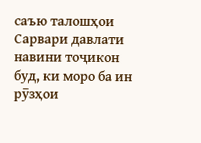саъю талошҳои Сарвари давлати навини тоҷикон буд, ки моро ба ин рӯзҳои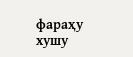фараҳу хушу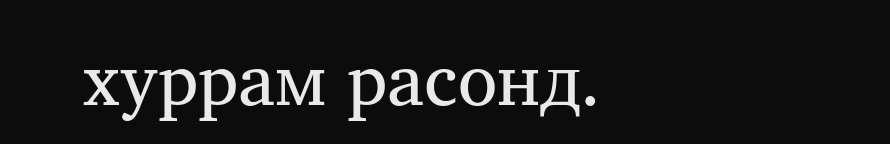хуррам расонд.